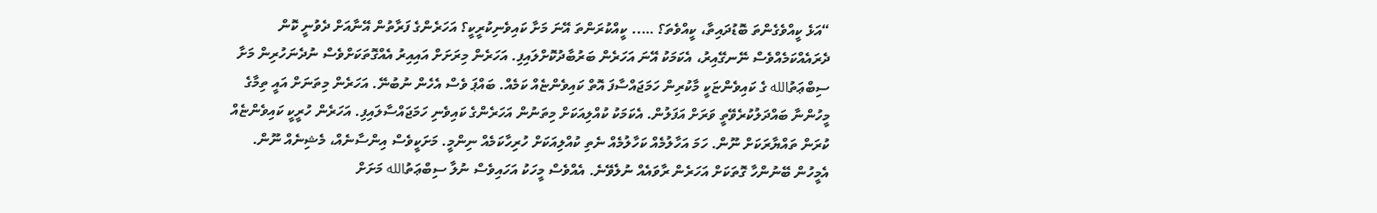“އަޅެ ކީއްވެގެންތަ ބޮޑުދައިތާ، ކީއްވެތަ؟ ….. ކީއްކުރަންތަ އޭނަ މަށާ ކައިވެނިކުރީކީ؟ އަހަރެންގެ ފަރާތުން އޭނާއަށް ދެވުނީ ކޮން ދެރައެއްކަމެއްވެސް ނޭނގޭއިރު، އެކަމަކު އޭނަ އަހަރެން ބަރުބާދުކޮށްލައިފި. އަހަރެން މިރަށަށް އައިއިރު އެއްގޮތަކަށްވެސް ނުދެނަހުރިން މަށާ ސިބްޢަތުالله ގެ ކައިވެންޏަކީ މާކުރިން ހަމަޖައްސާފަ އޮތް ކައިވެންޏެއް ކަމެއް. ބައްޕަ ވެސް އެހެން ނުބުނޭ. އަހަރެން މިތަނަށް އައީ ތިމާގެ މީހުންނާ ބައްދަލުކުރެވޭތީ ވަރަށް އަފަލުން. އެކަމަކު ކުއްލިއަކަށް މިތަނުން އަހަރެންގެ ކައިވެނި ހަމަޖައްސާލައިފި. އަހަރެން ހުރީކީ ކައިވެންޏެއް ކުރަން ތައްޔާރަކަށް ނޫން. ހަމަ އަހާލުމެއް ކަހާލުމެއް ނެތި ކުއްލިއަކަށް ހުރިހާކަމެއް ނިންމީ. މަށަކީވެސް އިންސާނެއް، މެޝިނެއް ނޫން. އެމީހުން ބޭނުންހާ ގޮތަކަށް އަހަރެން ރާވައެއް ނުލެވޭނެ. އެއްވެސް މީހަކު އަހައިވެސް ނުލާ ސިބްޢަތުالله މަށަށް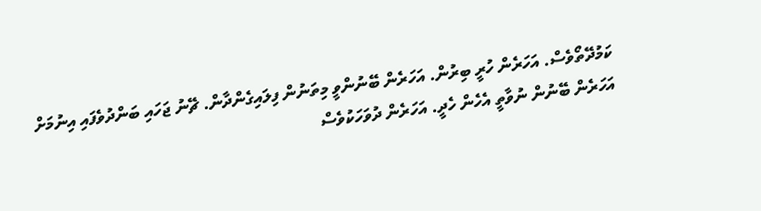ކަމުދޭތޯވެސް. އަހަރެން ހުރީ ބިރުން. އަހަރެން ބޭނުންވީ މިތަނުން ފިލައިގެންދާން. ޗޭނު ޖަހައި ބަންދުވެފައި އިނުމަށް އަހަރެން ބޭނުން ނުވާތީ އެހެން ހެދީ. އަހަރެން ދުވަހަކުވެސް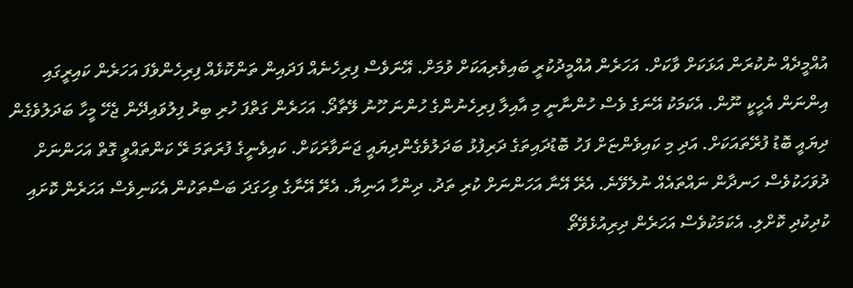އުއްމީދެއް ނުކުރަން އަޅަކަށް ވާކަށް. އަހަރެން އުއްމީދުކުރީ ބައިވެރިއަކަށް ވުމަށް. އޭނަވެސް ފިރިހެނެއް ފަދައިން ތަންކޮޅެއް ފިރިހެންވެފަ އަހަރެން ކައިރީގައި އިންނަން އެހީކީ ނޫން. އެކަމަކު އޭނަގެ ވެސް ހުންނާނީ މި އާއިލާ ފިރިހެނުންގެ ހުންނަ ހޫނު ލޭތާދޯ. އަހަރެން ގަތްފަ ހުރި ބިރު ފިލުވައިދޭން ޖެހޭ މީހާ ބަދަލުވެގެން ދިޔައީ ބޮޑު ފުރޭތައަކަށް. އަދި މި ކައިވެންޏަށް ފަހު ބޮޑުދައިތަގެ ދަރިފުޅު ބަދަލުވެގެންދިޔައީ ޖަނަވާރަކަށް. ކައިވެނީގެ ފުރަތަމަ ރޭ ކަންތައްވީ ގޮތް އަހަންނަށް ދުވަހަކުވެސް ހަނދާން ނައްތައެއް ނުލެވޭނެ. އެރޭ އޭނާ އަހަންނަށް ކުރި ތަދު. ދިންހާ އަނިޔާ. އެރޭ އޭނާގެ ވިހަގަދަ ބަސްތަކުން އެކަނިވެސް އަހަރެން ކޮށައި ކުދިކުދި ކޮށްލި. އެކަމަކުވެސް އަހަރެން ދިރިއުޅެވޭތޯ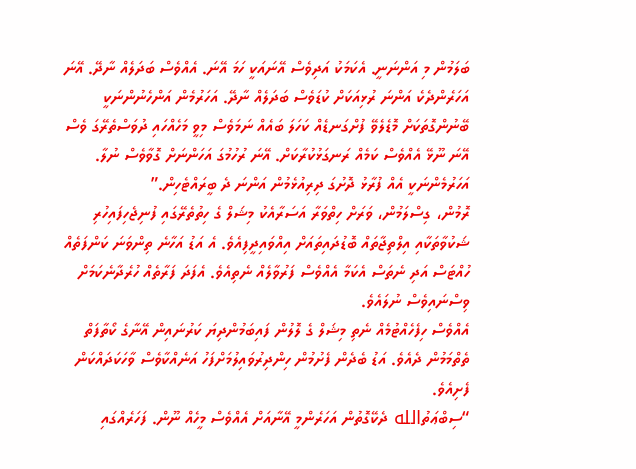ބަލަމުން މި އަންނަނީ. އެކަމަކު އަދިވެސް އޭނައަކީ ހަމަ އޭނަ. އެއްވެސް ބަދަލެއް ނާދޭ. އޭނަ އަހަރެންދެކެ އަންނަ ރުޅިއަކަށް ކުޑަވެސް ބަދަލެއް ނާދޭ. އަހަރުމެން އަންހެނުންނަކީ ބޭނުންގޮތަކަށް މޮޑެލެވޭ ފުށްގަނޑެއް ކަހަލަ ބައެއް ނަމަވެސް މިވީ މަހެއްހައި ދުވަސްތެރޭގަ ވެސް އޭނަ ނޫޅޭ އެއްވެސް ކަމެއް ރަނގަޅުކުރާކަށް. އޭނަ ރުހުމުގަ އަހަންނަށް ގޮވާވެސް ނުލާ. އަހަރުމެންނަކީ އެއް ފުރާޅު ދޮށުގަ ދިރިއުޅެމުން އަންނަ ދެ ބީރައްޓެހިން.”
ރޮމުން، ގިސްލަމުން، ވަރަށް ހިތްވަރާ އަސަރާއެކު މިޝަލް ގެ ހިތުތެރޭގައި ފުނިޖެހިފައިހުރި ޝަކުވާތަކާއި އިލްތިޖާތައް ބޮޑުދައިތައަށް އިއްވައިދީފިއެވެ. އެ އަޑު އަހާނެ ތިންވަނަ ކަންފަތެއް ހުއްޓަސް އަދި ނެތަސް އެކަމާ އެއްވެސް ފަރުވާލެއް ނެތިއެވެ. އެފަދަ ފަރާތެއް ހުރެދާނެކަމަށް ވިސްނައިވެސް ނުލައެވެ.
އެއްވެސް ހިފެހެއްޓުމެއް ނެތި މިޝަލް ގެ ލޮލުން ފައިބަމުންދިޔަ ކަރުނައިން އޭނާގެ ކޯތާފަތް ތެތްމަމުން ދެއެވެ. އަޑު ބެދެން ފެށުމުން ހިންދިރުވައިލުމަށްފަހު އަނެއްކާވެސް ވާހަކަދައްކަން ފެށިއެވެ.
“ސިބްޢަތުالله ދެކޭގޮތުން އަހަރެންމީ އޭނާއަށް އެއްވެސް މީހެއް ނޫން. ފަހަރެއްގައި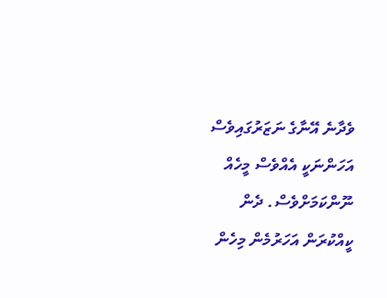ވެދާނެ އޭނާގެ ނަޒަރުގައިވެސް އަހަންނަކީ އެއްވެސް މީހެއް ނޫންކަމަށްވެސް. ދެން ކީއްކުރަން އަހަރުމެން މިހެން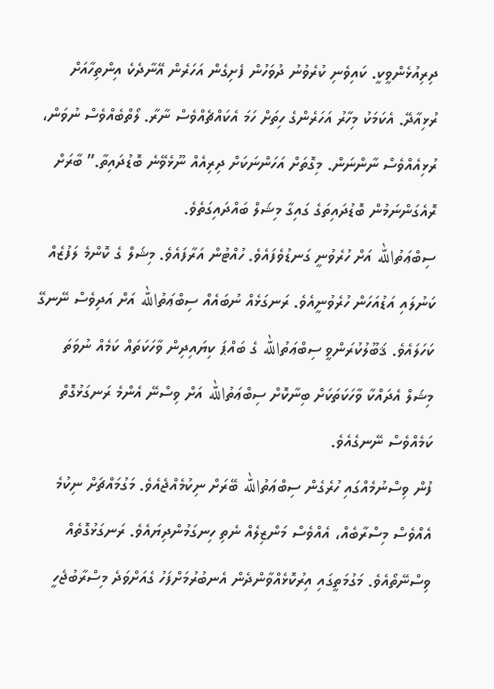ދިރިއުޅެންވީކީ. ކައިވެނި ކުރެވުނު ދުވަހުން ފެށިގެން އަހަރެން އޭނާދެކެ އިންތިހާއަށް ރުޅިއާދޭ. އެކަމަކު މިހާރު އަހަރެންގެ ހިތަށް ހަމަ އެކައްޗެއްވެސް ނާރާ. ލޯތްބެއްވެސް ނުވަން، ރުޅިއެއްވެސް ނާންނަން. މިގޮތަށް އަހަންނަކަށް ދިރިއެއް ނޫޅެވޭނެ ބޮޑުދައިތާ.” ބާރަށް ރޮއެގަންނަމުން ބޮޑުދައިތަގެ ގައިގާ މިޝަލް ބައްދައިގަތެވެ.
ސިބްޢަތުالله އަށް ހުރެވުނީ ގަނޑުވެފައެވެ. ހުއްޓުން އަރާފައެވެ. މިޝަލް ގެ ކޮންމެ ލަފުޒެއް ކަނުލައި އަޑުއަހަން ހުރެވުނީއެވެ. ރަނގަޅެއް ނުބައެއް ސިބްޢަތުالله އަށް އަދިވެސް ނޭނގޭ ކަހަލައެވެ. ޤަބޫލުކުރަންވީ ސިބްޢަތުالله ގެ ބައްޕަ ކިޔައިދިން ވާހަކަތައް ކަމެއް ނުވަތަ މިޝަލް އެދައްކާ ވާހަކަތަކަށް ބިނާކޮށް ސިބްޢަތުالله އަށް ވިސްނޭ އެންމެ ރަނގަޅުގޮތް ކަމެއްވެސް ނޭނގެއެވެ.
ފުން ވިސްނުމެއްގައި ހުރެގެން ސިބްޢަތުالله ބޭރަށް ނިކުމެއްޖެއެވެ. މަގުމައްޗަށް ނިކުމެ އެއްވެސް މިސްރާބެއް، އެއްވެސް މަންޒިލެއް ނެތި ހިނގަމުންދިޔައެވެ. ރަނގަޅުގޮތެއް ވިސްނޭތޯއެވެ. މަގުމަތީގައި އިރުކޮޅެއްވާންދެން އެނބުރުމަށްފަހު ގެއަށްވަދެ މިސްރާބުޖެހީ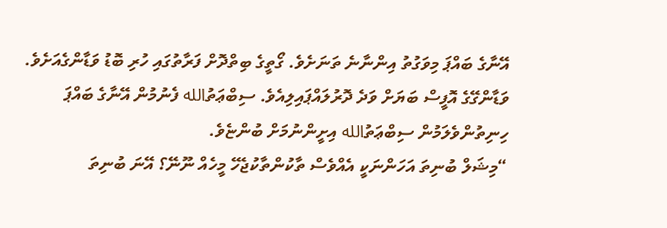އޭނާގެ ބައްޕަ މިވަގުތު އިންނާނެ ތަނަށެވެ. ގޯތީގެ ބިތްދޮށް ފަރާތުގައި ހުރި ބޮޑު ވަޑާންގެއަށެވެ. ވަޑާންގޭގެ އޮފީސް ބަޔަށް ވަދެ ދޮރުލައްޕައިލިއެވެ. ސިބްޢަތުالله ފެނުމުން އޭނާގެ ބައްޕަ ހިނިތުންވެލަމުން ސިބްޢަތުالله އިށީންނުމަށް ބުންޏެވެ.
“މިޝަލް ބުނިތަ އަހަންނަކީ އެއްވެސް ތާކުންތާކުޖެހޭ މީހެއް ނޫނޭ؟ އޭނަ ބުނިތަ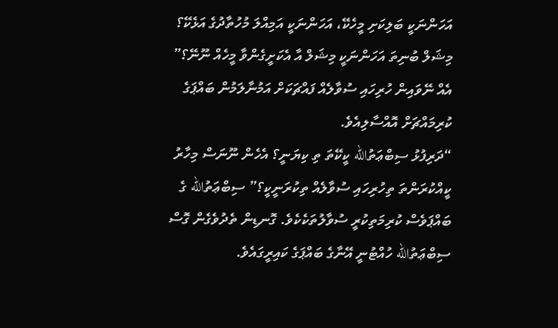އަހަންނަކީ ބަލިކަށި މީހެކޭ، އަހަންނަކީ އަމިއްލަ މުހުތާދުގެ އަޅެކޭ؟ މިޝަލް ބުނިތަ އަހަންނަކީ މިޝަލް އާ އެކަށީގެންވާ މީހެއް ނޫނޭ؟” އެއް ނޭވައިން ހުރިހައި ސުވާލެއް ފައްޗަކަށް އަމުނާލަމުން ބައްޕަގެ ކުރިމައްޗަށް އޮއްސާލިއެވެ.
“ދަރިފުޅު ސިބްޢަތުالله ކީކޭތަ ތި ކިޔަނީ؟ އެހެން ނޫނަސް މިހާރު ކީއްކުރަންތަ ތިހުރިހައި ސުވާލެއް ތިކުރަނީކީ؟” ސިބްޢަތުالله ގެ ބައްޕަވެސް ކުރިމަތިކުރީ ސުވާލުތަކެކެވެ. ގޮނޑިން ތެދުވެގެން ގޮސް ސިބްޢަތުالله ހުއްޓުނީ އޭނާގެ ބައްޕަގެ ކައިރީގައެވެ.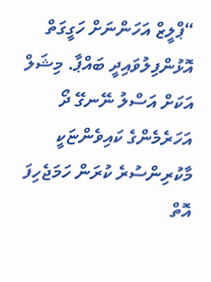“ޕްލީޒް އަހަންނަށް ހަގީގަތް އޮޅުންފިލުވައިދީ ބައްޕާ. މިޝަލް އަކަށް އަސްލު ނޭނގޭ ދޯ އަހަރެމެންގެ ކައިވެންޏަކީ މާކުރިންސުރެ ކުރަން ހަމަޖެހިފަ އޮތް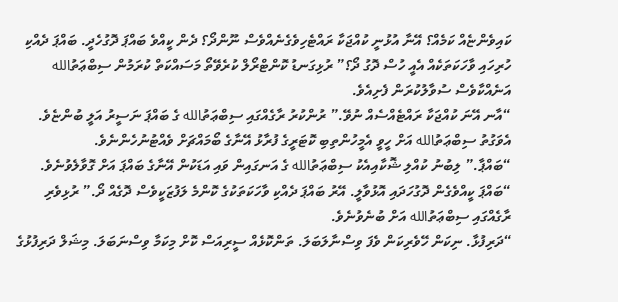ކައިވެންޏެއް ކަމެއް؟ އޭނާ އުޅުނީ ކުއްޖަކާ ރައްޓެހިވެގެނެއްވެސް ނޫންދޯ؟ ދެން ކީއްވެ ބައްޕަ ދޮގުހެދީ. ބައްޕަ ދެއްކި ހުރިހައި ވާހަކަތަކެއް އެއީ ހުސް ދޮގު ދޯ؟” ރުޅިގަނޑު ކޮންޓްރޯލް ކުރެވޭތޯ މަސައްކަތް ކުރަމުން ސިބްޢަތުالله އަނެއްކާވެސް ސުވާލުކުރަން ފެށިއެވެ.
“އާނ އޭނަ ކުއްޖަކާ ރައްޓެއްސެއް ނުވޭ.” ރުންކުރު ރާގެއްގައި ސިބްޢަތުالله ގެ ބައްޕަ ނަސީރު އަލީ ބުންޏެވެ. އެވަގުތު ސިބްޢަތުالله އަށް ހީވީ އެމީހުންތިބި ކޮޓަރީގެ ފުރާޅު އޭނާގެ ބޯމައްޗަށް ވެއްޓުނުހެންނެވެ.
“ބައްޕާ.” ލިބުނު ކުއްލި ޝޮކާއިއެކު ސިބްޢަތުالله ގެ އަނގައިން ވައި އަޑަކުން އޭނާގެ ބައްޕަ އަށް ގޮވާލެވުނެވެ.
“ބައްޕަ ކީއްވެގެން ދޮގުހަދައި އޮޅުވާލީ. އޭރު ބައްޕަ ދެއްކި ވާހަކަތަކުގެ ކޮންމެ ލަފުޒަކީވެސް ދޮގެއް ދޯ.” ރުޅިވެރި ރާގެއްގައި ސިބްޢަތުالله އަށް ބުނެވުނެވެ.
“ދަރިފުޅާ. ނިކަން ހޭވެރިކަން ވެފަ ވިސްނާލަބަލަ. ތަންކޮޅެއް ސީރިއަސް ކޮށް މިކަމާ ވިސްނަބަލަ. މިޝަލް ދަރިފުޅުގެ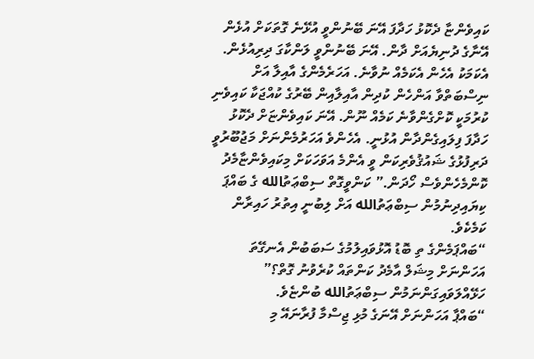ކައިވެންޏާ ދެކޮޅު ހަދާފަ އޭނަ ބޭނުންވީ އުޅޭނެ ގޮތަކަށް އުޅެން އޭނާގެ ދުނިޔެއަށް ދާން. އޭނަ ބޭނުންވީ ލަންކާގަ ދިރިއުޅެން. އެކަމަކު އެހެން އެކަމެއް ނުވާނެ. އަހަރެމެންގެ އާއިލާ އަށް ނިސްބަތްވާ އަންހެން ކުދިން އާއިލާއިން ބޭރުގެ ކުއްޖަކާ ކައިވެނި ކުރުމަކީ ކޮށްގެންވާނެ ކަމެއް ނޫން. އޭނަ ކައިވެންޏަށް ދެކޮޅު ހަދާފަ ފިލައިގެންދާން އުޅުނީ. އެހެންވެ އަހަރުމެންނަށް މަޖުބޫރުވީ ދަރިފުޅުގެ ޝައުޤުވެރިކަން ވީ އެންމެ އަވަހަކަށް މިކައިވެންޏާމެދު ކޮންމެހެންވެސް ހޯދަން.” ކަންވީގޮތް ސިބްޢަތުالله ގެ ބައްޕަ ކިޔައިދިނުމުން ސިބްޢަތުالله އަށް ލިބުނީ އިތުރު ހައިރާން ކަމެކެވެ.
“ބައްޕަމެންގެ ތި ބޮޑު އޮޅުވައިލުމުގެ ސަބަބުން އެނގޭތަ އަހަންނަށް މިޝަލް އާމެދު ކަންތައް ކުރެވުނު ގޮތް؟” ހަޅޭއްލަވައިގަންނަމުން ސިބްޢަތުالله ބުންޏެވެ.
“ބައްޕާ އަހަންނަށް އޭނަގެ މުޅި ޖިސްމާ ފުރާނައޭ މި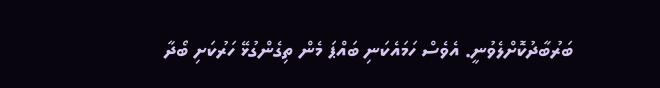ބަރުބާދުކޮށްލެވުނީ. އެވެސް ހަމައެކަނި ބައްޕަ މެން ތިގެންގުޅޭ ހަރުކަށި ބޯދާ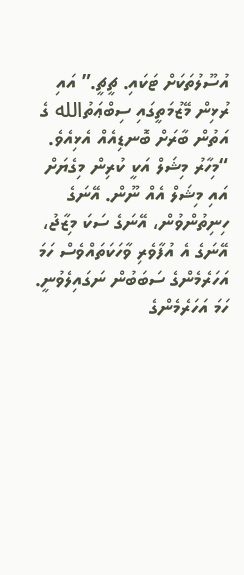އުސޫލުތަކަށް ޓަކައި. ޗީޗީ.” އައި ރުޅިން މޭޒުމަތީގައި ސިބްޢަތުالله ގެ އަތުން ބާރަށް ބޮނޑިއެއް އެޅިއެވެ.
“މިހާރު މިޝަލް އަކީ ކުރިން މިގެޔަށް އައި މިޝަލް އެއް ނޫން. އޭނަގެ ހިނިތުންވުން، އޭނަގެ ސަކަ މިޒާޖު، އޭނަގެ އެ އުފާވެރި ވާހަކަތައްވެސް ހަމަ އަހަރެމެންގެ ސަބަބުން ނަގައިލެވުނީ. ހަމަ އަހަރެމެންގެ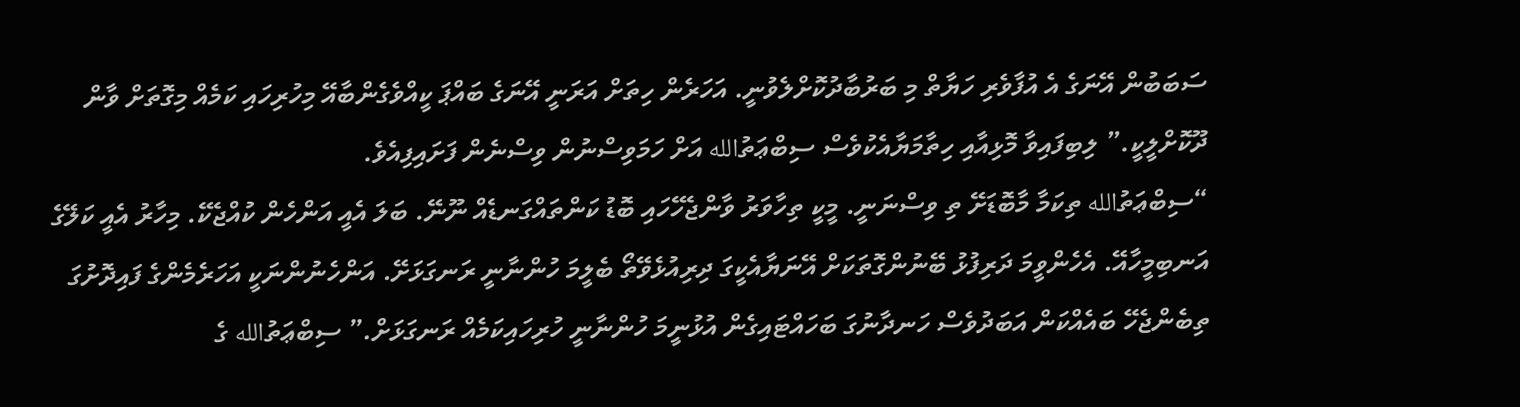ސަބަބުން އޭނަގެ އެ އުފާވެރި ހަޔާތް މި ބަރުބާދުކޮށްލެވުނީ. އަހަރެން ހިތަށް އަރަނީ އޭނަގެ ބައްޕަ ކީއްވެގެންބާއޭ މިހުރިހައި ކަމެއް މިގޮތަށް ވާން ދޫކޮށްލީކީ.” ލިބިފައިވާ މޮޅިއާއި ހިތާމަޔާއެކުވެސް ސިބްޢަތުالله އަށް ހަމަވިސްނުން ވިސްނެން ފަށައިފިއެވެ.
“ސިބްޢަތުالله ތިކަމާ މާބޮޑަށޭ ތި ވިސްނަނީ. މީކީ ތިހާވަރު ވާންޖެހޭހައި ބޮޑު ކަންތައްގަނޑެއް ނޫނޭ. ބަލަ އެއީ އަންހެން ކުއްޖެކޭ. މިހާރު އެއީ ކަލޭގެ އަނބިމީހާއޭ. އެހެންވީމަ ދަރިފުޅު ބޭނުންގޮތަކަށް އޭނަޔާއެކީގަ ދިރިއުޅެވޭތޯ ބެލީމަ ހުންނާނީ ރަނގަޅަށޭ. އަންހެނުންނަކީ އަހަރެމެންގެ ފައިދޮށުގަ ތިބެންޖެހޭ ބައެއްކަން އަބަދުވެސް ހަނދާނުގަ ބަހައްޓައިގެން އުޅުނީމަ ހުންނާނީ ހުރިހައިކަމެއް ރަނގަޅަށް.” ސިބްޢަތުالله ގެ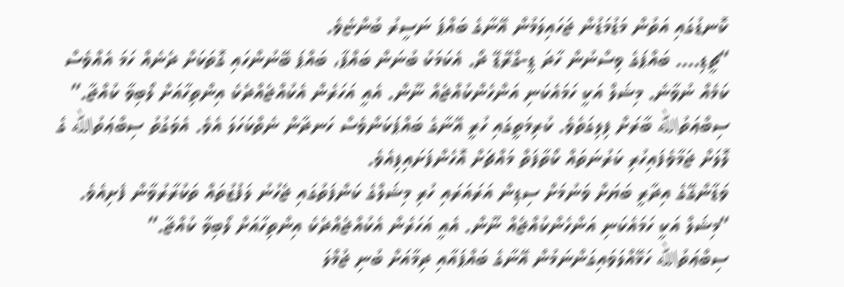ކޮނޑުގައި އަތުން މަޑުމަޑުން ޖަހައިލަމުން އޭނާގެ ބައްޕަ ނަސީރު ބުންޏެވެ.
“ޗީޑި…. ބައްޕަގެ ވިސްނުން ހާދަ ޑީ-ގްރޭޑޭ ދޯ. އެކަމަކު ބުނަން ބައްޕާ، ބައްޕަ ބޭނުންހައި ގޮތަކަށް ދެނެއް ހަމަ އެއްވެސް ކަމެއް ނުވާނެ. މިޝަލް އަކީ ހަމައެކަނި އަންހެންކުއްޖެއް ނޫން. އެއީ އަހަރެން އެކުއްޖެއްދެކެ އިންތިހާއަށް ލޯބިވާ ކުއްޖާ.” ސިބްޢަތުالله ބާރަށް ފިލިގަތެވެ. ކުރިމަތީގައި ހުރީ އޭނާގެ ބައްޕަކަންވެސް ހަނދާން ނެތްކަހަލަ އެވެ. އެވަގުތު ސިބްޢަތުالله ގެ ލޮލަށް ޖަމާވެފައިހުރި ކަރުނަތައް ކޯތާފަތް މައްޗަށް އޮހެންފަށައިފިއެވެ.
ވަޑާންގޭގެ އިދާރީ ބަޔަށް ވަނުމަށް ސިޑިން އަރައަރައި ހުރި މިޝަލްގެ ކަންފަތުގައި ޖެހުނު ލަފުޒުތައް ތަކުރާރުވާން ފެށިއެވެ.
“މިޝަލް އަކީ ހަމައެކަނި އަންހެންކުއްޖެއް ނޫން. އެއީ އަހަރެން އެކުއްޖެއްދެކެ އިންތިހާއަށް ލޯބިވާ ކުއްޖާ.”
ސިބްޢަތުالله ހަޅޭއްލަވައިގަންނަމުން އޭނާގެ ބައްޕައާއި ދިމާއަށް ބުނި ޖުމްލަ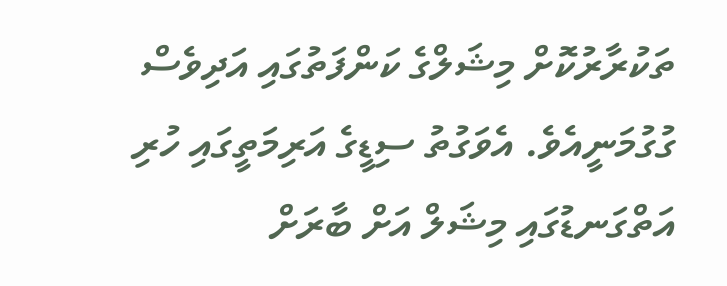ތަކުރާރުކޮށް މިޝަލްގެ ކަންފަތުގައި އަދިވެސް ގުގުމަނީއެވެ. އެވަގުތު ސިޑީގެ އަރިމަތީގައި ހުރި އަތްގަނޑުގައި މިޝަލް އަށް ބާރަށް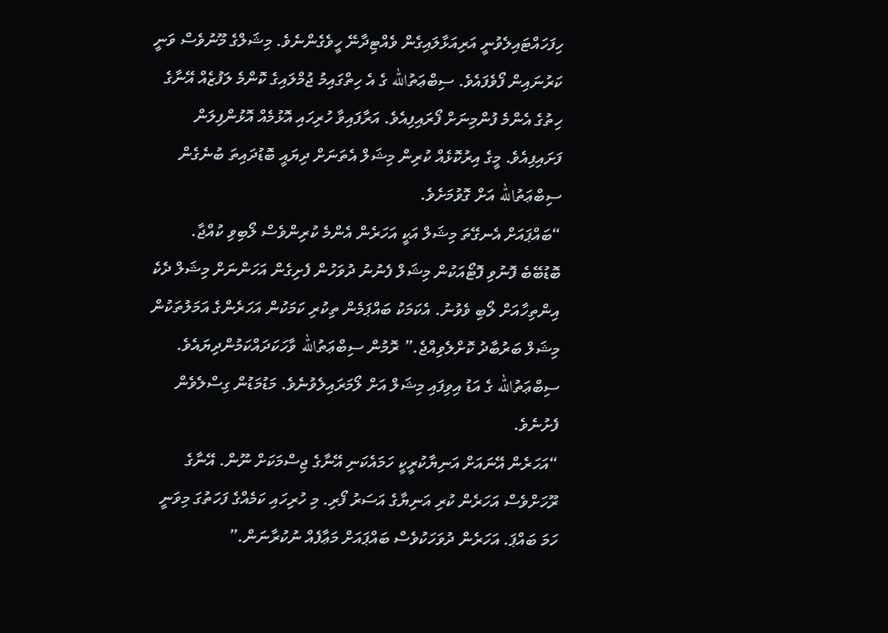ހިފަހައްޓައިލެވުނީ އަރިއަޅާލައިގެން ވެއްޓިދާނޭ ހީވެގެންނެވެ. މިޝަލްގެ މޫނުވެސް ވަނީ ކަރުނައިން ފޯވެފައެވެ. ސިބްޢަތުالله ގެ އެ ހިތްގައިމު ޖުމްލައިގެ ކޮންމެ ލަފުޒެއް އޭނާގެ ހިތުގެ އެންމެ ފުންމިނަށް ފޯރައިފިއެވެ. އަރާފައިވާ ހުރިހައި އޮޅުމެއް އޮޅުންފިލަން ފަށައިފިއެވެ. މީގެ އިރުކޮޅެއް ކުރިން މިޝަލް އެތަނަށް ދިޔައީ ބޮޑުދައިތަ ބުނެގެން ސިބްޢަތުالله އަށް ގޮވުމަށެވެ.
“ބައްޕައަށް އެނގޭތަ މިޝަލް އަކީ އަހަރެން އެންމެ ކުރިންވެސް ލޯބިވި ކުއްޖާ. ބޮޑުބޭބެ ފޮނުވި ފޮޓޯއަކުން މިޝަލް ފެނުނު ދުވަހުން ފެށިގެން އަހަންނަށް މިޝަލް ދެކެ އިންތިހާއަށް ލޯބި ވެވުނު. އެކަމަކު ބައްޕަމެން ތިކުރި ކަމަކުން އަހަރެންގެ އަމަލުތަކުން މިޝަލް ބަރުބާދު ކޮށްލެވިއްޖެ.” ރޮމުން ސިބްޢަތުالله ވާހަކަދައްކަމުންދިޔައެވެ.
ސިބްޢަތުالله ގެ އަޑު އިވިފައި މިޝަލް އަށް ލޯމަރައިލެވުނެވެ. މަޑުމަޑުން ގިސްލެވެން ފެށުނެވެ.
“އަހަރެން އޭނައަށް އަނިޔާކުރީކީ ހަމައެކަނި އޭނާގެ ޖިސްމަކަށް ނޫން. އޭނާގެ ރޫހަށްވެސް އަހަރެން ކުރި އަނިޔާގެ އަސަރު ފޯރި. މި ހުރިހައި ކަމެއްގެ ފަހަތުގަ މިވަނީ ހަމަ ބައްޕަ. އަހަރެން ދުވަހަކުވެސް ބައްޕައަށް މަޢާފެއް ނުކުރާނަން.”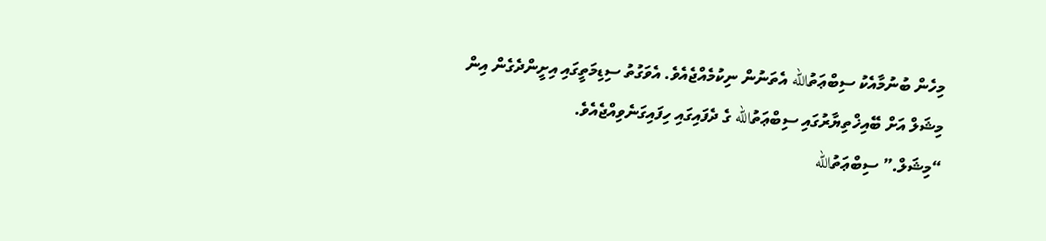މިހެން ބުނުމާއެކު ސިބްޢަތުالله އެތަނުން ނިކުމެއްޖެއެވެ. އެވަގުތު ސިޑިމަތީގައި އިށީންދެގެން އިން މިޝަލް އަށް ބޭއިޚްތިޔާރުގައި ސިބްޢަތުالله ގެ ދެފައިގައި ހިފައިގަނެވިއްޖެއެވެ.
“މިޝަލް.” ސިބްޢަތުالله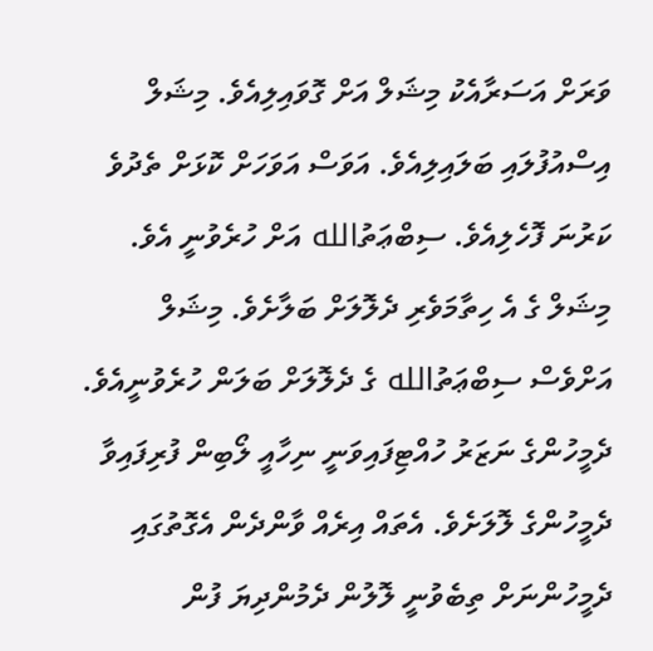ވަރަށް އަސަރާއެކު މިޝަލް އަށް ގޮވައިލިއެވެ. މިޝަލް އިސްއުފުލައި ބަލައިލިއެވެ. އަވަސް އަވަހަށް ކޮޅަށް ތެދުވެ ކަރުނަ ފޮހެލިއެވެ. ސިބްޢަތުالله އަށް ހުރެވުނީ އެވެ. މިޝަލް ގެ އެ ހިތާމަވެރި ދެލޮލަށް ބަލާށެވެ. މިޝަލް އަށްވެސް ސިބްޢަތުالله ގެ ދެލޮލަށް ބަލަން ހުރެވުނީއެވެ. ދެމީހުންގެ ނަޒަރު ހުއްޓިފައިވަނީ ނިހާއީ ލޯބިން ފުރިފައިވާ ދެމީހުންގެ ލޮލަށެވެ. އެތައް އިރެއް ވާންދެން އެގޮތުގައި ދެމީހުންނަށް ތިބެވުނީ ލޮލުން ދެމުންދިޔަ ފުން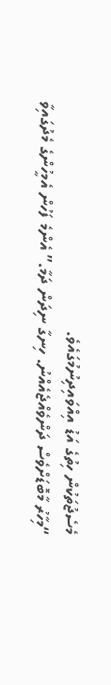މެސެޖުތަކުން ހިތުގެ އަޑު އިއްވައިދިނުމުގައެވެ.
“މިހާރު މާބޮޑަށްވެސް ދަންވެއްޖެއެއްނު. ހިނގާ ނިދަން ދަމާ.” އެންމެ ފަހުން އެމީހުންގެ މެދުގައިވާ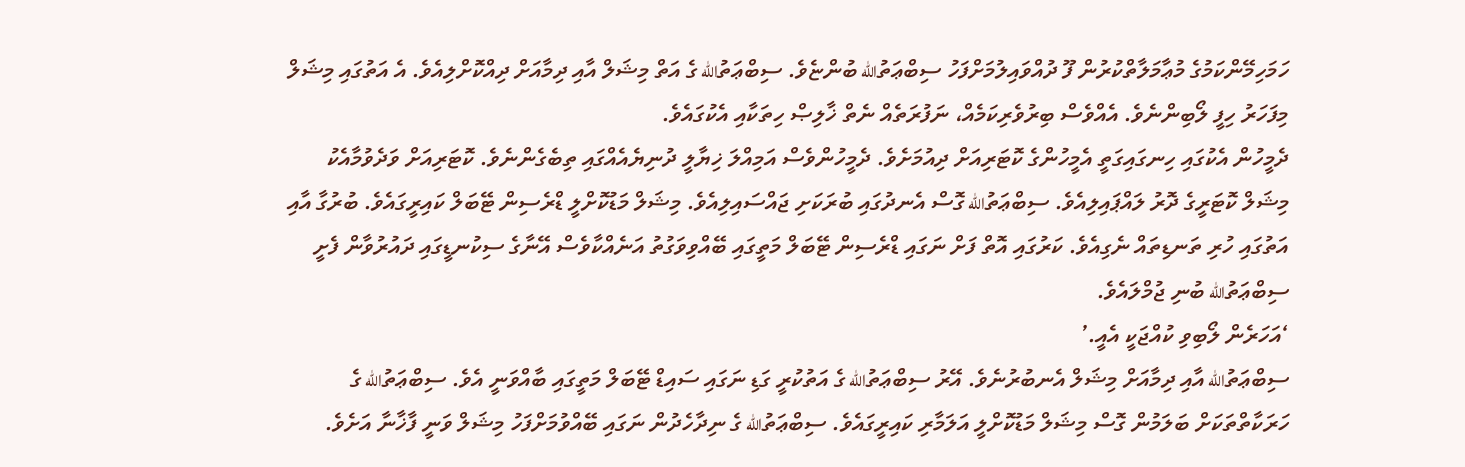ހަމަހިމޭންކަމުގެ މުޢާމަލާތްކުރުން ފޫ ދުއްވައިލުމަށްފަހު ސިބްޢަތުالله ބުންޏެވެ. ސިބްޢަތުالله ގެ އަތް މިޝަލް އާއި ދިމާއަށް ދިއްކޮށްލިއެވެ. އެ އަތުގައި މިޝަލް މިފަހަރު ހިފީ ލޯބިންނެވެ. އެއްވެސް ބިރުވެރިކަމެއް، ނަފުރަތެއް ނެތް ޚާލިޞް ހިތަކާއި އެކުގައެވެ.
ދެމީހުން އެކުގައި ހިނގައިގަތީ އެމީހުންގެ ކޮޓަރިއަށް ދިއުމަށެވެ. ދެމީހުންވެސް އަމިއްލަ ޚިޔާލީ ދުނިޔެއެއްގައި ތިބެގެންނެވެ. ކޮޓަރިއަށް ވަދެވުމާއެކު މިޝަލް ކޮޓަރީގެ ދޮރު ލައްޕައިލިއެވެ. ސިބްޢަތުالله ގޮސް އެނދުގައި ބުރަކަށި ޖައްސައިލިއެވެ. މިޝަލް މަޑުކޮށްލީ ޑްރެސިން ޓޭބަލް ކައިރީގައެވެ. ބުރުގާ އާއި އަތުގައި ހުރި ތަނޑިތައް ނެގިއެވެ. ކަރުގައި އޮތް ފަށް ނަގައި ޑްރެސިން ޓޭބަލް މަތީގައި ބޭއްވިވަގުތު އަނެއްކާވެސް އޭނާގެ ސިކުނޑީގައި ދައުރުވާން ފެށީ ސިބްޢަތުالله ބުނި ޖުމްލައެވެ.
‘އަހަރެން ލޯބިވި ކުއްޖަކީ އެއީ.’
ސިބްޢަތުالله އާއި ދިމާއަށް މިޝަލް އެނބުރުނެވެ. އޭރު ސިބްޢަތުالله ގެ އަތުކުރީ ގަޑި ނަގައި ސައިޑް ޓޭބަލް މަތީގައި ބާއްވަނީ އެވެ. ސިބްޢަތުالله ގެ ހަރަކާތްތަކަށް ބަލަމުން ގޮސް މިޝަލް މަޑުކޮށްލީ އަލަމާރި ކައިރީގައެވެ. ސިބްޢަތުالله ގެ ނިދާހެދުން ނަގައި ބޭއްވުމަށްފަހު މިޝަލް ވަނީ ފާޚާނާ އަށެވެ.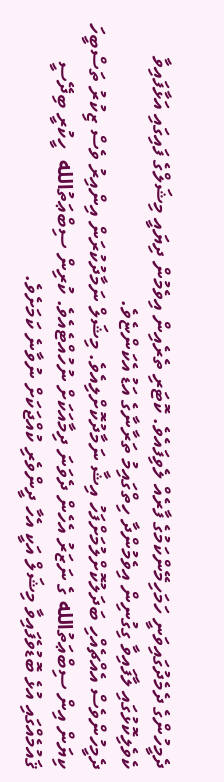ދެމީހުންގެ ދެމެދުގައިވަނީ ހަމަހިމޭންކަމުގެ ފާރެއް ލެވިފައެވެ. ކޮޓަރި ތެރެއިން އިވެމުން ދިޔައީ މިޝަލްގެ ފައިގައި އަޅާފައިވާ ކެވެލިކޮޅުގައި ލާފައިވާ ގިގުނިން އިވެމުންދާ ހިތްގައިމު ތަރާނާގެ އަޑު އެކަންޏެވެ.
ދެމީހުންވެސް އެއްޗެއްހި ބަދަލުކޮށްލުމަށްފަހު އިޝާ ނަމާދުކޮށްލިއެވެ. މިޝަލް ނަމާދުކުރަން އިންއިރު ވެސް ޒިކުރު ތަސްބީހަ ކިޔަން އިން ސިބްޢަތުالله ގެ ނަޒަރު އެހެން ދެވަނަ ދިމާއަކަށް ނުހުއްޓެއެވެ. ކުރިން ސިބްޢަތުالله  ހީކުރީ ބިދޭސީ ޤައުމެއްގައި އުޅެ ބޮޑުވެފައިވާ މިޝަލް އަކީ އެހާ ދީންވެރި ކުއްޖަކަށް ނުވާނެ ކަމަށެވެ.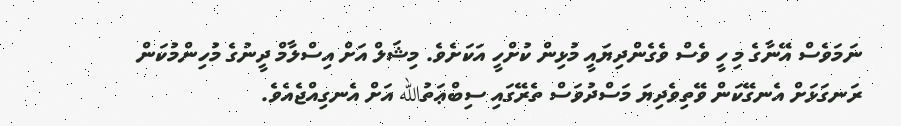ނަމަވެސް އޭނާގެ މި ހީ ވެސް ވެގެންދިޔައީ މުޅިން ކުށްހީ އަކަށެވެ. މިޝަލް އަށް އިސްލާމް ދީނުގެ މުހިންމުކަން ރަނގަޅަށް އެނގޭކަން ވޭތިވެދިޔަ މަސްދުވަސް ތެރޭގައި ސިބްޢަތުالله އަށް އެނގިއްޖެއެވެ.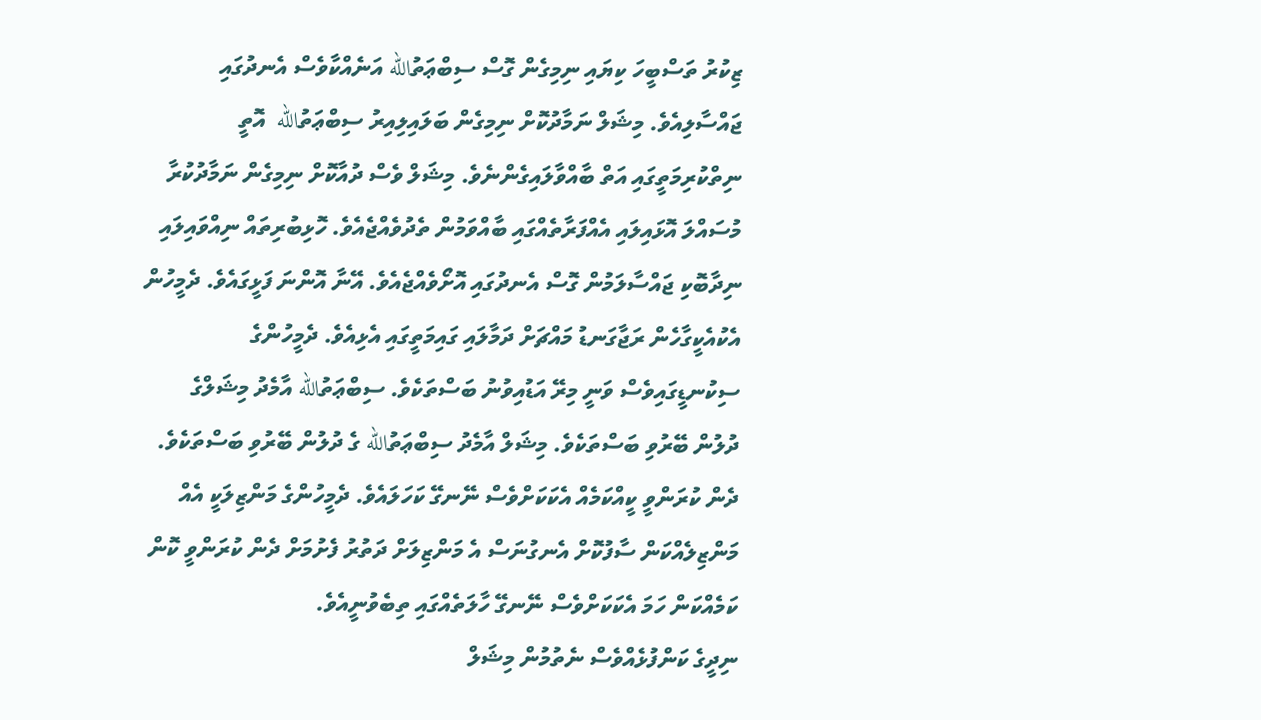ޒިކުރު ތަސްބީހަ ކިޔައި ނިމިގެން ގޮސް ސިބްޢަތުالله އަނެއްކާވެސް އެނދުގައި ޖައްސާލިއެވެ. މިޝަލް ނަމާދުކޮށް ނިމިގެން ބަލައިލިއިރު ސިބްޢަތުالله  އޮތީ ނިތްކުރިމަތީގައި އަތް ބާއްވާލައިގެންނެވެ. މިޝަލް ވެސް ދުއާކޮށް ނިމިގެން ނަމާދުކުރާ މުސައްލަ އޮޅައިލައި އެއްފަރާތެއްގައި ބާއްވަމުން ތެދުވެއްޖެއެވެ. ހޮޅިބުރިތައް ނިއްވައިލައި ނިދާބޮކި ޖައްސާލަމުން ގޮސް އެނދުގައި އޮށޯވެއްޖެއެވެ. އޭނާ އޮންނަ ފަޅީގައެވެ. ދެމީހުން އެކުއެކީގާހެން ރަޖާގަނޑު މައްޗަށް ދަމާލައި ގައިމަތީގައި އެޅިއެވެ. ދެމީހުންގެ ސިކުނޑީގައިވެސް ވަނީ މިރޭ އަޑުއިވުނު ބަސްތަކެވެ. ސިބްޢަތުالله އާމެދު މިޝަލްގެ ދުލުން ބޭރުވި ބަސްތަކެވެ. މިޝަލް އާމެދު ސިބްޢަތުالله ގެ ދުލުން ބޭރުވި ބަސްތަކެވެ. ދެން ކުރަންވީ ކީއްކަމެއް އެކަކަށްވެސް ނޭނގޭ ކަހަލައެވެ. ދެމީހުންގެ މަންޒިލަކީ އެއް މަންޒިލެއްކަން ސާފުކޮށް އެނގުނަސް އެ މަންޒިލަށް ދަތުރު ފެށުމަށް ދެން ކުރަންވީ ކޮން ކަމެއްކަން ހަމަ އެކަކަށްވެސް ނޭނގޭ ހާލަތެއްގައި ތިބެވުނީއެވެ.
ނިދީގެ ކަންފުޅެއްވެސް ނެތުމުން މިޝަލް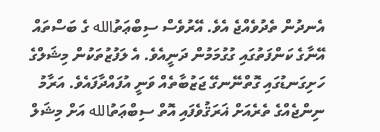އެނދުން ތެދުވެއްޖެ އެވެ. އޭރުވެސް ސިބްޢަތުالله ގެ ބަސްތައް އޭނާގެ ކަންފަތުގައި ގުގުމަމުން ދަނީއެވެ. އެ ލަފުޒުތަކުން މިޝަލްގެ ހަށިގަނޑުގައި ގޮތްނޭނގޭ ޖަޒުބާތެއް ވަނީ އުފައްދާފައެވެ. އަރާމު ނިންޖެއްގެ ތެރެއަށް ޣަރަޤުވެފައި އޮތް ސިބްޢަތުالله އަށް މިޝަލް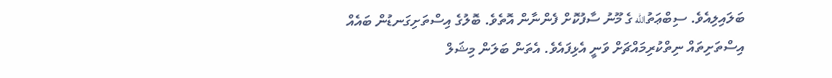ބަލައިލިއެވެ. ސިބްޢަތުالله ގެ މޫނު ސާފުކޮށް ފެންނާން އޮތެވެ. ބޮލުގެ އިސްތަށިގަނޑުން ބައެއް އިސްތަށިތައް ނިތްކުރިމައްޗަށް ވަނީ އެޅިފައެވެ. އެތަން ބަލަން މިޝަލް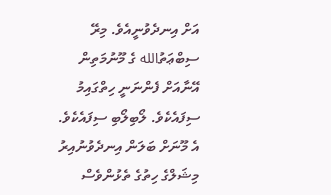އަށް އިނދެވުނީއެވެ. މިރޭ ސިބްޢަތުالله ގެ މޫނުމަތިން އޭނާއަށް ފެންނަނީ ހިތްގައިމު ސިފައެކެވެ. ލޯބިލޯބި ސިފައެކެވެ. އެ މޫނަށް ބަލަން އިނދެވުނުއިރު މިޝަލްގެ ހިތުގެ ތެޅުންވެސް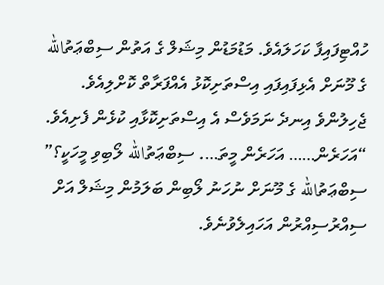ހުއްޓިފައިފާ ކަހަލައެވެ. މަޑުމަޑުން މިޝަލް ގެ އަތުން ސިބްޢަތުالله ގެ މޫނަށް އެޅިފައިފައި އިސްތަށިކޮޅު އެއްފަރާތް ކޮށްލިއެވެ. ޖެހިލުންވެ އިނދެ ނަމަވެސް އެ އިސްތަށިކޮޅާއި ކުޅެން ފެށިއެވެ.
“އަހަރެން…… އަހަރެން މީތަ…. ސިބްޢަތުالله ލޯބިވި މީހަކީ؟” ސިބްޢަތުالله ގެ މޫނަށް ނުހަނު ލޯބިން ބަލަމުން މިޝަލް އަށް ސިއްރުސިއްރުން އަހައިލެވުނެވެ.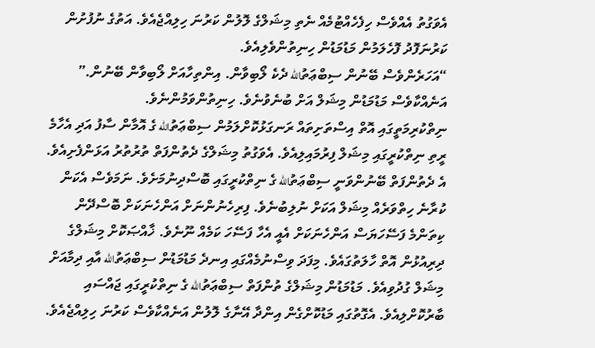އެވަގުތު އެއްވެސް ހިފެހެއްޓުމެއް ނެތި މިޝަލްގެ ލޮލުން ކަރުނަ ހިލިއްޖެއެވެ. އަތުގެ ނުފުށުން ކަރުނަފޮދު ފޮހެލަމުން މަޑުމަޑުން ހިނިތުންވެލިއެވެ.
“އަހަރެންވެސް ބޭނުން ސިބްޢަތުالله ދެކެ ލޯބިވާން. އިންތިހާއަށް ލޯބިވާން ބޭނުން.” އަނެއްކާވެސް މަޑުމަޑުން މިޝަލް އަށް ބުނެވުނެވެ. ހިނިތުންވަމުންނެވެ.
ނިތްކުރިމަތީގައި އޮތް އިސްތަށިތައް ރަނގަޅުކޮށްލަމުން ސިބްޢަތުالله ގެ އޮމާން ސާފު އަދި އެހާމެ ރީތި ނިތްކުރީގައި މިޝަލް ފިރުމައިލިއެވެ. އެވަގުތު މިޝަލްގެ ދެތުންފަތް ތުރުތުރު އަޅަންފެށިއެވެ. އެ ދެތުންފަތް ބޭނުންވަނީ ސިބްޢަތުالله ގެ ނިތްކުރީގައި ބޮސްދިނުމަށެވެ. ނަމަވެސް އެކަން ކުރާނެ ހިތްވަރެއް މިޝަލް އަކަށް ނުލިބުނެވެ. ފިރިހެނުންނަށް އަންހެނަކަށް ބޮސްދޭން ކިތަންމެ ފަސޭހަޔަސް އަންހެނަކަށް އެއީ އެހާ ފަސޭހަ ކަމެއް ނޫނެވެ. ޚާއްޞަކޮށް މިޝަލްގެ ދިރިއުޅުން އޮތް ހާލަތުގައެވެ. މިފަދަ ވިސްނުމެއްގައި އިނދެ މަޑުމަޑުން ސިބްޢަތުالله އާއި ދިމާއަށް މިޝަލް ގުދުވިއެވެ. މަޑުމަޑުން މިޝަލްގެ ތުންފަތް ސިބްޢަތުالله ގެ ނިތްކުރީގައި ޖައްސައި ބާރުކޮށްލިއެވެ. އެގޮތުގައި މަޑުކޮށްގެން އިންދާ އޭނާގެ ލޮލުން އަނެއްކާވެސް ކަރުނަ ހިލިއްޖެއެވެ.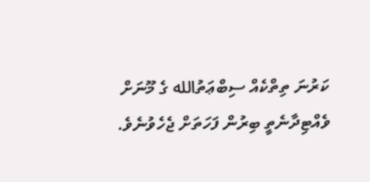ކަރުނަ ތިތްކެއް ސިބްޢަތުالله ގެ މޫނަށް ވެއްޓިދާނެތީ ބިރުން ފަހަތަށް ޖެހެވުނެވެ.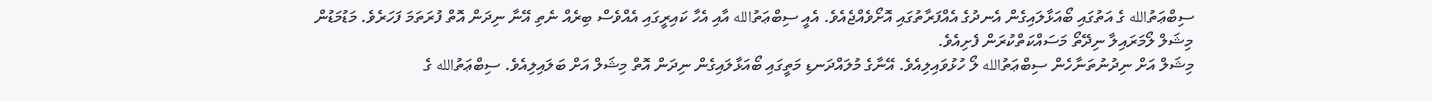ސިބްޢަތުالله ގެ އަތުގައި ބޯއަޅާލައިގެން އެނދުގެ އެއްފަރާތުގައި އޮށޯވެއްޖެއެވެ. އެއީ ސިބްޢަތުالله އާއި އެހާ ކައިރީގައި އެއްވެސް ބިރެއް ނެތި އޭނާ ނިދަން އޮތް ފުރަތަމަ ފަހަރެވެ. މަޑުމަޑުން މިޝަލް ލޯމަރައިލާ ނިދޭތޯ މަސައްކަތްކުރަން ފެށިއެވެ.
މިޝަލް އަށް ނިދުނުތަނާހެން ސިބްޢަތުالله ލޯ ހުޅުވައިލިއެވެ. އޭނާގެ މުލައްދަނޑި މަތީގައި ބޯއަޅާލައިގެން ނިދަން އޮތް މިޝަލް އަށް ބަލައިލިއެވެ. ސިބްޢަތުالله ގެ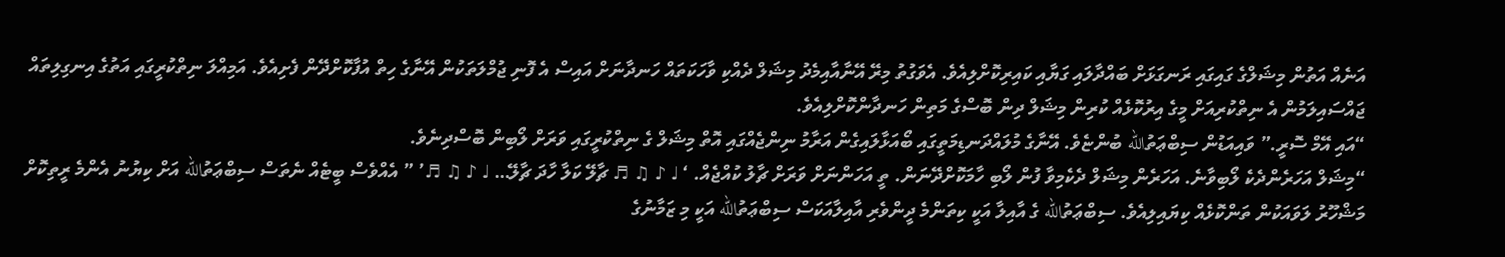އަނެއް އަތުން މިޝަލްގެ ގައިގައި ރަނގަޅަށް ބައްދާލައި ގަޔާއި ކައިރިކޮށްލިއެވެ. އެވަގުތު މިރޭ އޭނާއާއިމެދު މިޝަލް ދެއްކި ވާހަކަތައް ހަނދާނަށް އައިސް އެ ފޮނި ޖުމްލަތަކުން އޭނާގެ ހިތް އުފާކޮށްދޭން ފެށިއެވެ. އަމިއްލަ ނިތްކުރީގައި އަތުގެ އިނގިލިތައް ޖައްސައިލަމުން އެ ނިތްކުރިއަށް މީގެ އިރުކޮޅެއް ކުރިން މިޝަލް ދިން ބޮސްގެ މަތިން ހަނދާންކޮށްލިއެވެ.
“އައި އޭމް ސޮރީ.” ވައިއަޑުން ސިބްޢަތުالله ބުންޏެވެ. އޭނާގެ މުލައްދަނޑިމަތީގައި ބޯއަޅާލައިގެން އަރާމު ނިންޖެއްގައި އޮތް މިޝަލް ގެ ނިތްކުރީގައި ވަރަށް ލޯބިން ބޮސްދިނެވެ.
“މިޝަލް އަހަރެންދެކެ ލޯބިވާނެ. އަހަރެން މިޝަލް ދެކެމިވާ ފުން ލޯބި ހާމަކޮށްދޭނަން. ތީ އަހަންނަށް ވަރަށް ޗާލު ކުއްޖެއް. ‘ ♩ ♪ ♫ ♬ ޗާލޭ ކަލާ ހާދަ ޗާލޭ… ♩ ♪ ♫ ♬’ ” އެއްވެސް ބީޓެއް ނެތަސް ސިބްޢަތުالله އަށް ކިޔުނު އެންމެ ރީތިކޮށް މަޝްހޫރު ލަވައަކުން ތަންކޮޅެއް ކިޔައިލިއެވެ. ސިބްޢަތުالله ގެ އާއިލާ އަކީ ކިތަންމެ ދީންވެރި އާއިލާއަކަސް ސިބްޢަތުالله އަކީ މި ޒަމާނުގެ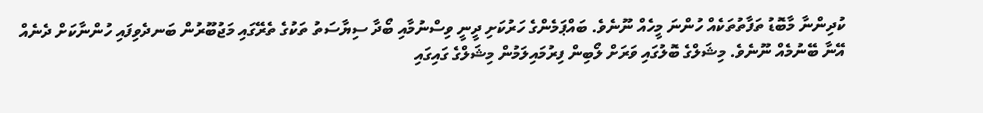ކުދިންނާ މާބޮޑު ތަފާތުތަކެއް ހުންނަ މީހެއް ނޫނެވެ. ބައްޕަމެންގެ ހަރުކަށި ދީނީ ވިސްނުމާއި ބޯދާ ސިޔާސަތު ތަކުގެ ތެރޭގައި މަޖުބޫރުން ބަނދެވިފައި ހުންނާކަށް ދެނެއް އޭނާ ބޭނުމެއް ނޫނެވެ. މިޝަލްގެ ބޮލުގައި ވަރަށް ލޯބިން ފިރުމައިލަމުން މިޝަލްގެ ގައިގައި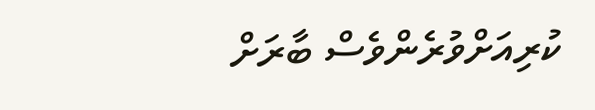ކުރިއަށްވުރެންވެސް ބާރަށް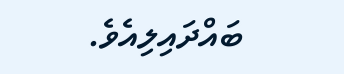ބައްދައިލިއެވެ.